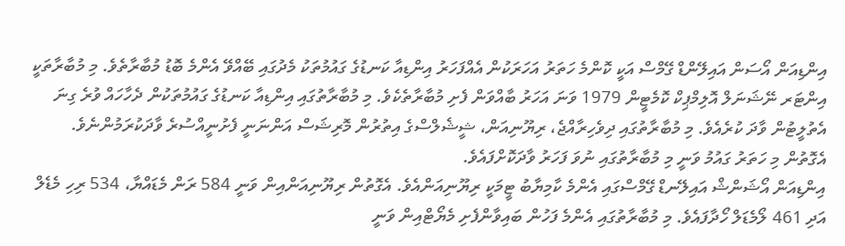އިންޑިއަން އޯސަން އައިލޭންޑް ގޭމްސް އަކީ ކޮންމެ ހަތަރު އަހަރަކުން އެއްފަހަރު އިންޑިއާ ކަނޑުގެ ގައުމުތަކު މެދުގައި ބޭއްވޭ އެންމެ ބޮޑު މުބާރާތެވެ. މި މުބާރާތަކީ އިންޓަރ ނޭޝަނަލް އޮލިމްޕިކް ކޮމެޓީން 1979 ވަނަ އަހަރު ބާއްވަން ފެށި މުބާރާތެކެވެ. މި މުބާރާތުގައި އިންޑިއާ ކަނޑުގެ ގައުމުތަކުން ދެހާހައް ވުރެ ގިނަ އެތުލީޓުން ވާދަ ކުރެއެވެ. މި މުބާރާތުގައި ދިވެހިރާއްޖެ، ރިޔޫނިއަން، ޝީޝެލްސްގެ އިތުރުން މޮރިޝަސް އަންނަނީ ފެށުނީއްސުރެ ވާދަކުރަމުންނެވެ. އެގޮތުން މި ހަތަރު ގައުމު ވަނީ މި މުބާރާތުގައި ނުވަ ފަހަރު ވާދަކޮށްފައެވެ.
އިންޑިއަން އޯޝަންޝް އައިލޭނޑް ގޭމްސްގައި އެންމެ ކާމިޔާބު ޓީމަކީ ރިޔޫނިއަންއެވެ. އެގޮތުން ރިޔޫނިއަންއިން ވަނީ 584 ރަން މެޑައްޔާ، 534 ރިހި މެޑެލް އަދި 461 ލޯމެޑަލް ހޯދާފައެވެ. މި މުބާރާތުގައި އެންމެ ފަހުން ބައިވާންފެށި މެޔޯޓްއިން ވަނީ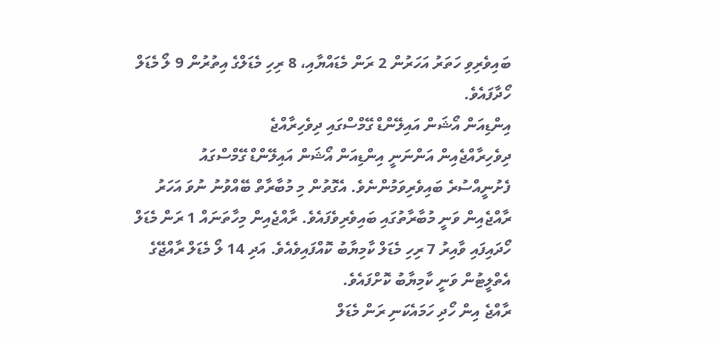ބައިވެރިވި ހަތަރު އަހަރުން 2 ރަން މެޑައްޔާއި، 8 ރިހި މެޑަލްގެ އިތުރުން 9 ލޯ މެޑަލް ހޯދާފައެވެ.
އިންޑިއަން އޯޝަން އައިލޭންޑް ގޭމްސްގައި ދިވެހިރާއްޖެ
ދިވެހިރާއްޖެއިން އަންނަނީ އިންޑިއަން އޯޝަން އައިލޭންޑް ގޭމްސްގައު ފެށުނީއްސުރެ ބައިވެރިވަމުންނެވެ. އެގޮތުން މި މުބާރާތް ބޭއްވުނު ނުވަ އަހަރު ރާއްޖެއިން ވަނީ މުބާރާތުގައި ބައިވެރިވެފައެވެ. ރާއްޖެއިން މިހާތަނައް 1 ރަން މެޑަލް ހޯދައިފައި ވާއިރު 7 ރިހި މެޑަލް ކާމިޔާބު ކޮއްފައިވެއެވެ. އަދި 14 ލޯ މެޑަލް ރާއްޖޭގެ އެތްލީޓުން ވަނީ ކާމިޔާބު ކޮށްފައެވެ.
ރާއްޖެ އިން ހޯދި ހަމައެކަނި ރަން މެޑަލް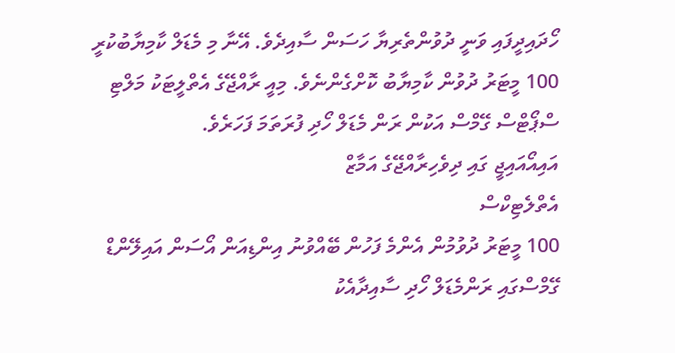ހޯދައިދީފައި ވަނީ ދުވުންތެރިޔާ ހަސަން ސާއިދެވެ. އޭނާ މި މެޑަލް ކާމިޔާބުކުރީ 100 މީޓަރު ދުވުން ކާމިޔާބު ކޮށްގެންނެވެ. މިއީ ރާއްޖޭގެ އެތްލީޓަކު މަލްޓި ސްޕޯޓްސް ގޭމްސް އަކުން ރަން މެޑަލް ހޯދި ފުރަތަމަ ފަހަރެވެ.
އައިއޯއައިޖީ ގައި ދިވެހިރާއްޖޭގެ އަމާޒް
އެތްލެޓިކްސް
100 މީޓަރު ދުވުމުން އެންމެ ފަހުން ބޭއްވުނު އިންޑިއަން އޯސަން އައިލޭންޑް ގޭމްސްގައި ރަންމެޑަލް ހޯދި ސާއިދާއެކު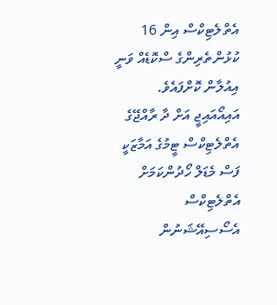އެތްލެޓިކްސް އިން 16 ކުޅުންތެރިންގެ ސްކޮޑެއް ވަނީ އިއުލާން ކޮށްފައެވެ. އައިއޯއައިޖީ އަށް ދާ ރާއްޖޭގެ އެތްލެޓިކްސް ޓީމުގެ އަމާޒަކީ ފަސް މެޑަލް ހޯދުންކަމަށް އެތްލެޓިކްސް އެސޯސިއޭޝަނުން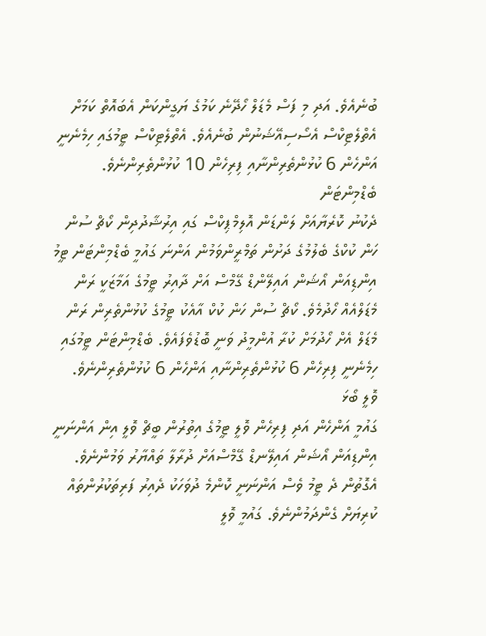ބުނެއެވެ. އަދި މި ފަސް މެޑަލް ހޯދޭނެ ކަމުގެ ޔަގީންކަން އެބައޮތް ކަމަށް އެތްލެޓިކްސް އެސޯސިއޭޝަނުން ބުނެއެވެ. އެތްލެޓިކްސް ޓީމުގައި ހިމެނެނީ އަންހެން 6 ކުޅުންތެރިންނާއި ފިރިހެން 10 ކުޅުންތެރިންނެވެ.
ބެޑްމިންޓަން
ދެކުނު ކޮރެޔާއަށް ލަންޑަން އޮލިމްޕިކްސް ގައި އިރުޝާދުދިން ކޯޗް ސުން ހަން ކުކްގެ ބެލުމުގެ ދަށުން ތަމްރީންވަމުން އަންނަ ގައުމީ ބެޑްމިންޓަން ޓީމު އިންޑިއަން އޯޝަން އައިލޭންޑް ގޭމްސް އަށް ދާއިރު ޓީމުގެ އަމާޒަކީ ރަން މެޑަލްއެއް ހޯދުމެވެ. ކޯޗް ސުން ހަން ކުކް އާއެކު ޓީމުގެ ކުޅުންތެރިން ރަން މެޑަލް އެށް ހޯދުމަށް ކުރާ އުންމީދު ވަނީ ބޮޑުވެފައެވެ. ބެޑްމިންޓަން ޓީމުގައި ހިމެނެނީ ފިރިހެން 6 ކުޅުންތެރިންނާއި އަންހެން 6 ކުޅުންތެރިންނެވެ.
ވޮލީ ބޯޅަ
ގައުމީ އަންހެން އަދި ފިރިހެން ވޮލީ ޓީމުގެ އިތުރުން ބީޗް ވޮލީ އިން އަންނަނީ އިންޑިއަން އޯޝަން އައިލޭނޑް ގޭމްސްއަށް ދުރާލާ ތައްޔާރު ވަމުންނެވެ. އެގޮތުން ދެ ޓީމު ވެސް އަންނަނީ ކޮންމެ ދުވަހަކު ދެއިރު ފަރިތަކުރުންތައް ކުރިޔަށް ގެންދަމުންނެވެ. ގައުމީ ވޮލީ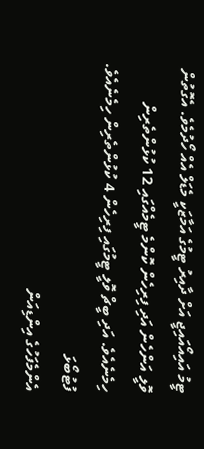ޓީމު އައިއޯއައިޖީ އަށް ދާއިރު ޓީމުގެ އަމާޒަކީ މެޑަލް އެއް ހޯދުމެވެ. އެގޮތުން ވޮލީ އަންހެން އަދި ފިރިހެން ކޮންމެ ޓީމެއްގައި 12 ކުޅުންތެރިން ހިމެނެއެވެ. އަދި ބީޗް ވޮލީ ޓީމުގައި ފިރިހެން 4 ކުޅުންތެރިން ހިމެނެއެވެ.
ފުޓުބޯޅަ
އެންމެފަހުގެ އިންޑިއަން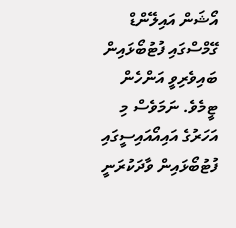އޯޝަން އައިލޭންޑް ގޭމްސްގައި ފުޓުބޯޅައިން ބައިވެރިވީ އަންހެން ޓީމެވެ. ނަމަވެސް މި އަހަރުގެ އައިއޯއައިސީގައި ފުޓުބޯޅައިން ވާދަކުރަނީ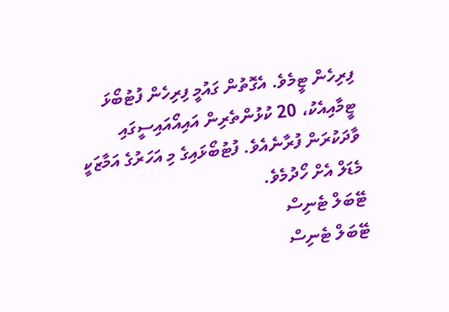ފިރިހެން ޓީމެވެ. އެގޮތުން ގައުމީ ފިރިހެން ފުޓުބޯޅަ ޓީމާއިއެކު، 20 ކުޅުންތެރިން އައިއޯއައިސީގައި ވާދަކުރަން ފުރާނެއެވެ. ފުޓުބޯޅައިގެ މި އަހަރުގެ އަމާޒަކީ މެޑަލް އެށް ހޯދުމެވެ.
ޓޭބަލް ޓެނިސް
ޓޭބަލް ޓެނިސް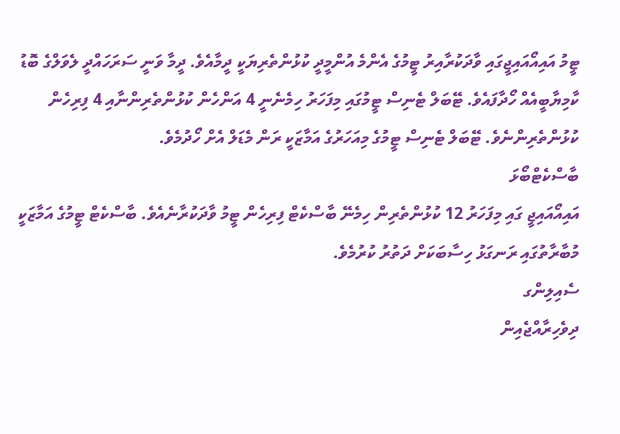ޓީމު އައިއޯއައިޖީގައި ވާދަކުރާއިރު ޓީމުގެ އެންމެ އުންމީދީ ކުޅުންތެރިޔަކީ ދީމާއެވެ. ދީމާ ވަނީ ސަރަހައްދީ ލެވަލްގެ ބޮޑު ކާމިޔާބީއެއް ހޯދާފައެވެ. ޓޭބަލް ޓެނިސް ޓީމުގައި މިފަހަރު ހިމެނެނީ 4 އަންހެން ކުޅުންތެރިންނާއި 4 ފިރިހެން ކުޅުންތެރިންނެވެ. ޓޭބަލް ޓެނިސް ޓީމުގެ މިއަހަރުގެ އަމާޒަކީ ރަން މެޑަލް އެށް ހޯދުމެވެ.
ބާސްކެޓްބޯޅަ
އައިއޯއައިޖީ ގައި މިފަހަރު 12 ކުޅުންތެރިން ހިމެނޭ ބާސްކެޓް ފިރިހެން ޓީމު ވާދަކުރާނެއެވެ. ބާސްކެޓް ޓީމުގެ އަމާޒަކީ މުބާރާތުގައި ރަނގަޅު ހިސާބަކަށް ދަތުރު ކުރުމެވެ.
ސެއިލިންގ
ދިވެހިރާއްޖެއިން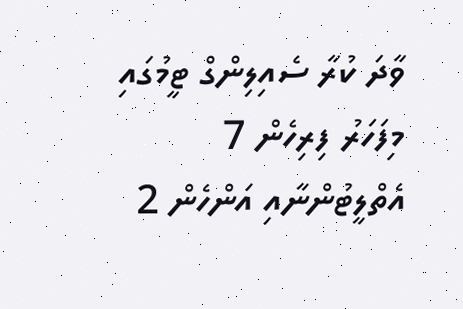ވާދަ ކުރާ ސެއިލިންގް ޓީމުގައި މިފަހަރު ފިރިހެން 7 އެތްލީޓުންނާއި އަންހެން 2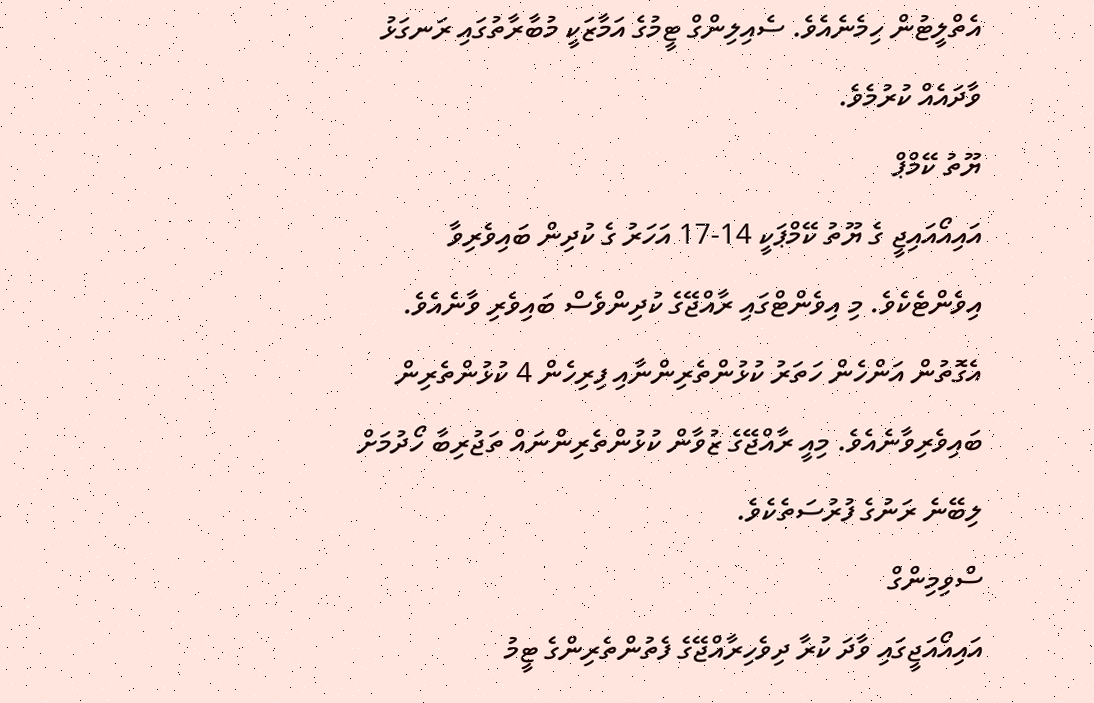އެތްލީޓުން ހިމެނެއެވެ. ސެއިލިންގް ޓީމުގެ އަމާޒަކީ މުބާރާތުގައި ރަނގަޅު ވާދައެއް ކުރުމެވެ.
ޔޫތު ކޭމްޕް
އައިއޯއައިޖީ ގެ ޔޫތު ކޭމްޕަކީ 14-17 އަހަރު ގެ ކުދިން ބައިވެރިވާ އިވެންޓެކެވެ. މި އިވެންޓްގައި ރާއްޖޭގެ ކުދިންވެސް ބައިވެރި ވާނެއެވެ. އެގޮތުން އަންހެން ހަތަރު ކުޅުންތެރިންނާއި ފިރިހެން 4 ކުޅުންތެރިން ބައިވެރިވާނެއެވެ. މިއީ ރާއްޖޭގެ ޒުވާން ކުޅުންތެރިންނައް ތަޖުރިބާ ހޯދުމަށް ލިބޭނެ ރަނުގެ ފުރުސަތެކެވެ.
ސްވިމިންގް
އައިއޯއަޖީގައި ވާދަ ކުރާ ދިވެހިރާއްޖޭގެ ފެތުންތެރިންގެ ޓީމު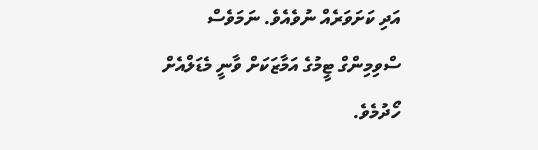އަދި ކަށަވަރެއް ނުވެއެވެ. ނަމަވެސް ސްވިމިންގް ޓީމުގެ އަމާޒަކަށް ވާނީ މެޑަލްއެށް ހޯދުމެވެ.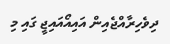ދިވެހިރާއްޖެއިން އައިއޯއައިޖީ ގައި މި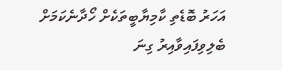އަހަރު ބޮޑެތި ކާމިޔާބީތަކެށް ހޯދާނެކަމަށް ބެލިވިފައިވާއިރު ގިނަ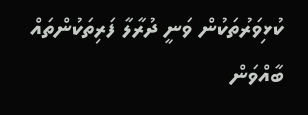ކުޅިވަރުތަކުން ވަނީ ދުރާލާ ފަރިތަކުންތައް ބާއްވަން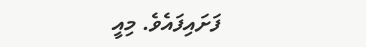ފަށައިފައެވެ. މިއީ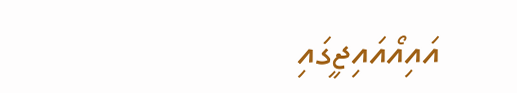އައިއޯއައިޖީގައި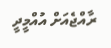ރާއްޖެއަށް އުއްމީދީ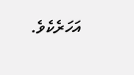އަހަރެކެވެ.